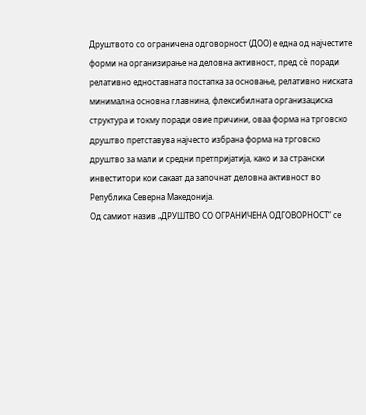Друштвото со ограничена одговорност (ДОО) е една од најчестите форми на организирање на деловна активност, пред сè поради релативно едноставната постапка за основање, релативно ниската минимална основна главнина, флексибилната организациска структура и токму поради овие причини, оваа форма на трговско друштво претставува најчесто избрана форма на трговско друштво за мали и средни претпријатија, како и за странски инвеститори кои сакаат да започнат деловна активност во Република Северна Македонија.
Од самиот назив „ДРУШТВО СО ОГРАНИЧЕНА ОДГОВОРНОСТ“ се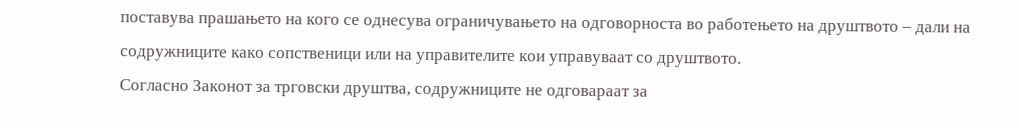поставува прашањето на кого се однесува ограничувањето на одговорноста во работењето на друштвото – дали на содружниците како сопственици или на управителите кои управуваат со друштвото.
Согласно Законот за трговски друштва, содружниците не одговараат за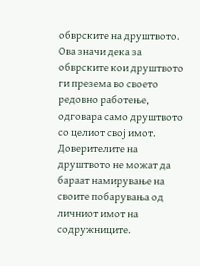обврските на друштвото. Ова значи дека за обврските кои друштвото ги презема во своето редовно работење, одговара само друштвото со целиот свој имот. Доверителите на друштвото не можат да бараат намирување на своите побарувања од личниот имот на содружниците.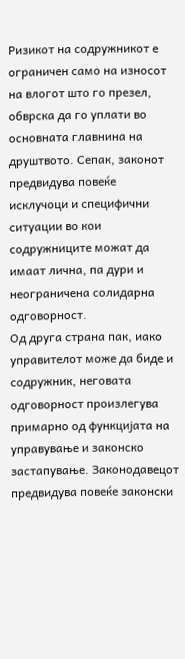Ризикот на содружникот е ограничен само на износот на влогот што го презел, обврска да го уплати во основната главнина на друштвото. Сепак, законот предвидува повеќе исклучоци и специфични ситуации во кои содружниците можат да имаат лична, па дури и неограничена солидарна одговорност.
Од друга страна пак, иако управителот може да биде и содружник, неговата одговорност произлегува примарно од функцијата на управување и законско застапување. Законодавецот предвидува повеќе законски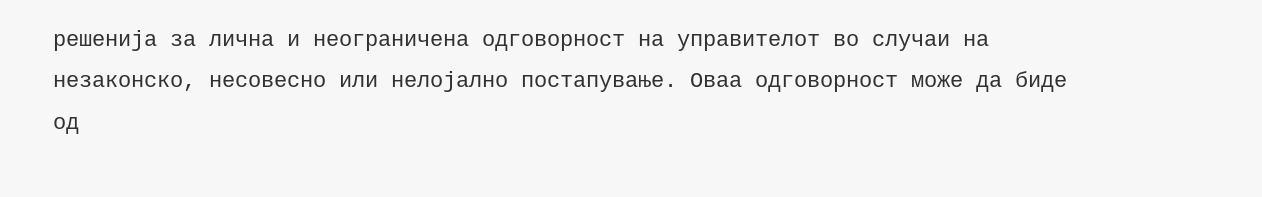решенија за лична и неограничена одговорност на управителот во случаи на незаконско, несовесно или нелојално постапување. Оваа одговорност може да биде од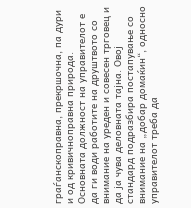граѓанскоправна, прекршочна, па дури и од кривичноправна природа.
Основната должност на управителот е да ги води работите на друштвото со внимание на уреден и совесен трговец и да ја чува деловната тајна. Овој стандард подразбира постапување со внимание на „добар домаќин“, односно управителот треба да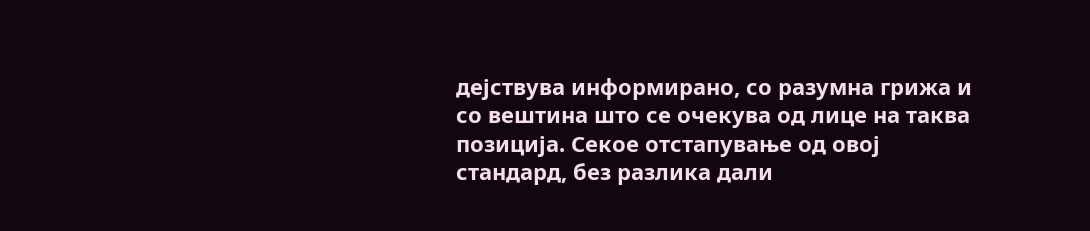дејствува информирано, со разумна грижа и со вештина што се очекува од лице на таква позиција. Секое отстапување од овој стандард, без разлика дали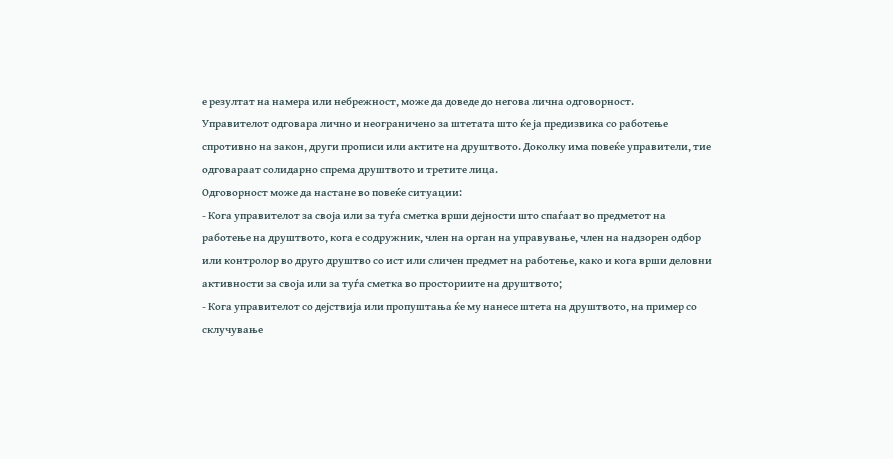е резултат на намера или небрежност, може да доведе до негова лична одговорност.
Управителот одговара лично и неограничено за штетата што ќе ја предизвика со работење спротивно на закон, други прописи или актите на друштвото. Доколку има повеќе управители, тие одговараат солидарно спрема друштвото и третите лица.
Одговорност може да настане во повеќе ситуации:
- Кога управителот за своја или за туѓа сметка врши дејности што спаѓаат во предметот на работење на друштвото, кога е содружник, член на орган на управување, член на надзорен одбор или контролор во друго друштво со ист или сличен предмет на работење, како и кога врши деловни активности за своја или за туѓа сметка во просториите на друштвото;
- Кога управителот со дејствија или пропуштања ќе му нанесе штета на друштвото, на пример со склучување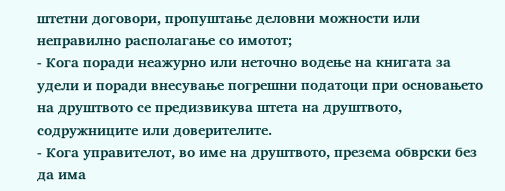штетни договори, пропуштање деловни можности или неправилно располагање со имотот;
- Кога поради неажурно или неточно водење на книгата за удели и поради внесување погрешни податоци при основањето на друштвото се предизвикува штета на друштвото, содружниците или доверителите.
- Кога управителот, во име на друштвото, презема обврски без да има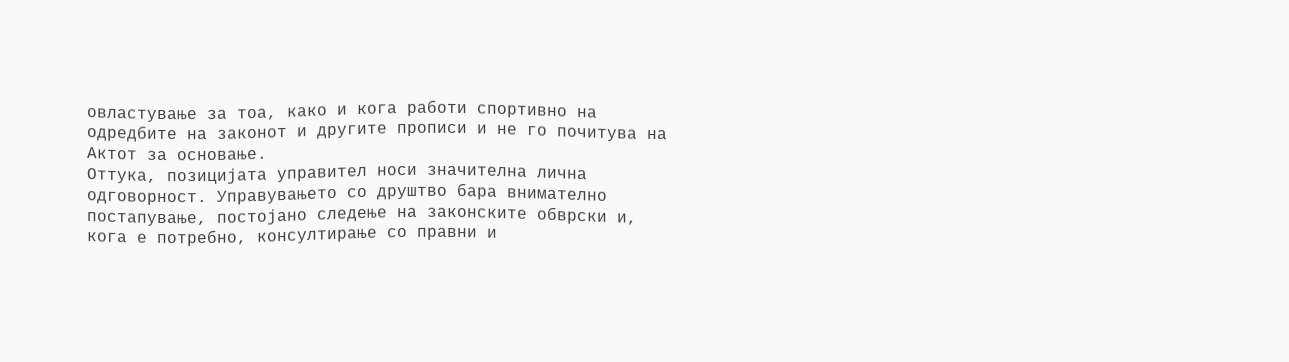овластување за тоа, како и кога работи спортивно на одредбите на законот и другите прописи и не го почитува на Актот за основање.
Оттука, позицијата управител носи значителна лична одговорност. Управувањето со друштво бара внимателно постапување, постојано следење на законските обврски и, кога е потребно, консултирање со правни и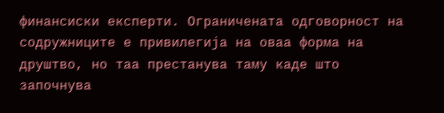финансиски експерти. Ограничената одговорност на содружниците е привилегија на оваа форма на друштво, но таа престанува таму каде што започнува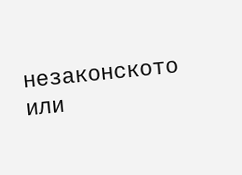незаконското или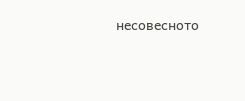несовесното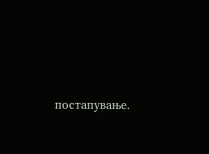постапување.